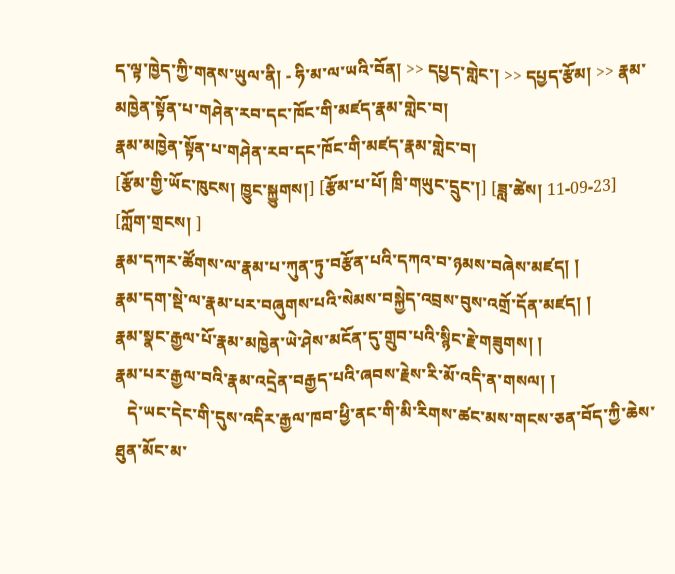ད་ལྟ་ཁྱེད་ཀྱི་གནས་ཡུལ་ནི། - ཧི་མ་ལ་ཡའི་བོན། >> དཔྱད་གླེང་། >> དཔྱད་རྩོམ། >> རྣམ་མཁྱེན་སྟོན་པ་གཤེན་རབ་དང་ཁོང་གི་མཛད་རྣམ་གླེང་བ།
རྣམ་མཁྱེན་སྟོན་པ་གཤེན་རབ་དང་ཁོང་གི་མཛད་རྣམ་གླེང་བ།
[རྩོམ་གྱི་ཡོང་ཁུངས། ཁྱུང་སྐྱུགས།] [རྩོམ་པ་པོ། ཁྲི་གཡུང་དྲུང་།] [ཟླ་ཚེས། 11-09-23] [ཀློག་གྲངས། ]
རྣམ་དཀར་ཚོགས་ལ་རྣམ་པ་ཀུན་ཏུ་བརྩོན་པའི་དཀའ་བ་ཉམས་བཞེས་མཛད། །
རྣམ་དག་སྡེ་ལ་རྣམ་པར་བཞུགས་པའི་སེམས་བསྐྱེད་འབྲས་བུས་འགྲོ་དོན་མཛད། །
རྣམ་སྣང་རྒྱལ་པོ་རྣམ་མཁྱེན་ཡེ་ཤེས་མངོན་དུ་གྲུབ་པའི་སྙིང་རྗེ་གཟུགས། །
རྣམ་པར་རྒྱལ་བའི་རྣམ་འདྲེན་བརྒྱད་པའི་ཞབས་རྗེས་རི་མོ་འདི་ན་གསལ། །
   དེ་ཡང་དེང་གི་དུས་འདིར་རྒྱལ་ཁབ་ཕྱི་ནང་གི་མི་རིགས་ཚང་མས་གངས་ཅན་བོད་ཀྱི་ཆེས་ཐུན་མོང་མ་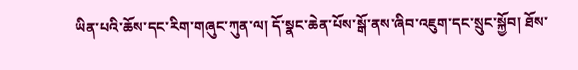ཡིན་པའི་ཆོས་དང་རིག་གཞུང་ཀུན་ལ། དོ་སྣང་ཆེན་པོས་སྒོ་ནས་ཞིབ་འཇུག་དང་སྲུང་སྐྱོབ། ཐོས་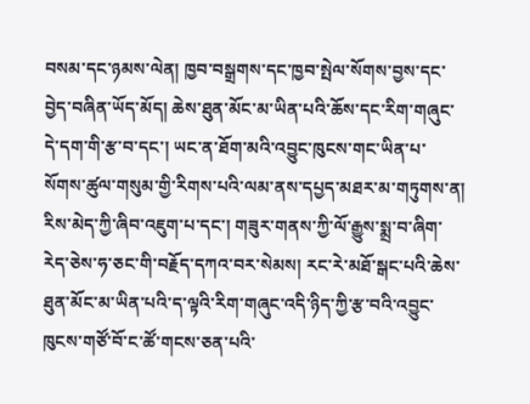བསམ་དང་ཉམས་ལེན། ཁྱབ་བསྒྲགས་དང་ཁྱབ་སྤེལ་སོགས་བྱས་དང་བྱེད་བཞིན་ཡོད་མོད། ཆེས་ཐུན་མོང་མ་ཡིན་པའི་ཆོས་དང་རིག་གཞུང་དེ་དག་གི་རྩ་བ་དང་། ཡང་ན་ཐོག་མའི་འབྱུང་ཁུངས་གང་ཡིན་པ་སོགས་ཚུལ་གསུམ་གྱི་རིགས་པའི་ལམ་ནས་དཔྱད་མཐར་མ་གཏུགས་ན། རིས་མེད་ཀྱི་ཞིབ་འཇུག་པ་དང་། གཟུར་གནས་ཀྱི་ལོ་རྒྱུས་སྨྲ་བ་ཞིག་རེད་ཅེས་ཧ་ཅང་གི་བརྗོད་དཀའ་བར་སེམས། རང་རེ་མཐོ་སྒང་པའི་ཆེས་ཐུན་མོང་མ་ཡིན་པའི་ད་ལྟའི་རིག་གཞུང་འདི་ཉིད་ཀྱི་རྩ་བའི་འབྱུང་ཁུངས་གཙོ་བོ་ང་ཚོ་གངས་ཅན་པའི་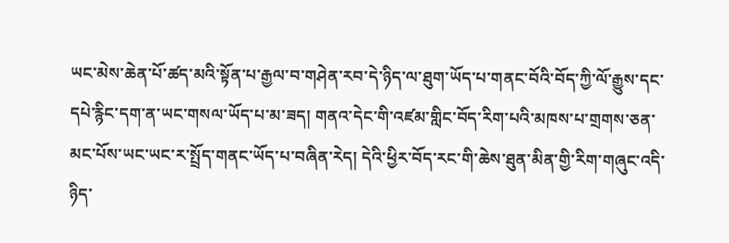ཡང་མེས་ཆེན་པོ་ཚད་མའི་སྟོན་པ་རྒྱལ་བ་གཤེན་རབ་དེ་ཉིད་ལ་ཐུག་ཡོད་པ་གནང་བོའི་བོད་ཀྱི་ལོ་རྒྱུས་དང་དཔེ་རྙིང་དག་ན་ཡང་གསལ་ཡོད་པ་མ་ཟད། གནའ་དེང་གི་འཛམ་གླིང་བོད་རིག་པའི་མཁས་པ་གྲགས་ཅན་མང་པོས་ཡང་ཡང་ར་སྤྲོད་གནང་ཡོད་པ་བཞིན་རེད། དེའི་ཕྱིར་བོད་རང་གི་ཆེས་ཐུན་མིན་གྱི་རིག་གཞུང་འདི་ཉིད་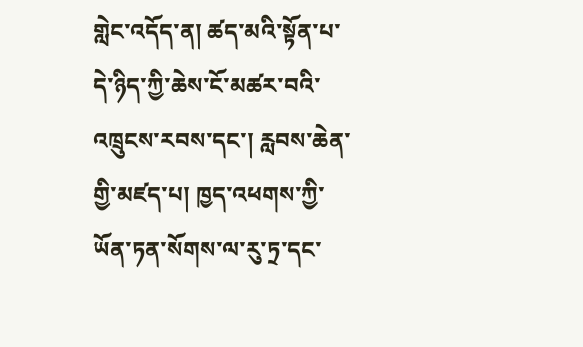གླེང་འདོད་ན། ཚད་མའི་སྟོན་པ་དེ་ཉིད་ཀྱི་ཆེས་ངོ་མཚར་བའི་འཁྲུངས་རབས་དང་། རླབས་ཆེན་གྱི་མཛད་པ། ཁྱད་འཕགས་ཀྱི་ཡོན་ཏན་སོགས་ལ་རུ་ཏྲ་དང་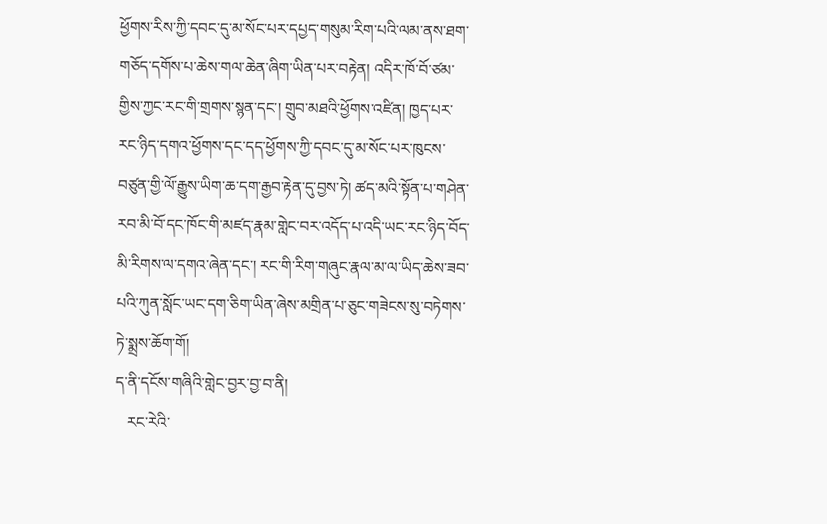ཕྱོགས་རིས་ཀྱི་དབང་དུ་མ་སོང་པར་དཔྱད་གསུམ་རིག་པའི་ལམ་ནས་ཐག་གཅོད་དགོས་པ་ཆེས་གལ་ཆེན་ཞིག་ཡིན་པར་བརྟེན། འདིར་ཁོ་བོ་ཙམ་གྱིས་ཀྱང་རང་གི་གྲགས་སྙན་དང་། གྲུབ་མཐའི་ཕྱོགས་འཛིན། ཁྱད་པར་རང་ཉིད་དགའ་ཕྱོགས་དང་དད་ཕྱོགས་ཀྱི་དབང་དུ་མ་སོང་པར་ཁུངས་བཙུན་གྱི་ལོ་རྒྱུས་ཡིག་ཆ་དག་རྒྱབ་རྟེན་དུ་བྱས་ཏེ། ཚད་མའི་སྟོན་པ་གཤེན་རབ་མི་བོ་དང་ཁོང་གི་མཛད་རྣམ་གླེང་བར་འདོད་པ་འདི་ཡང་རང་ཉིད་བོད་མི་རིགས་ལ་དགའ་ཞེན་དང་། རང་གི་རིག་གཞུང་རྣལ་མ་ལ་ཡིད་ཆེས་ཟབ་པའི་ཀུན་སློང་ཡང་དག་ཅིག་ཡིན་ཞེས་མགྲིན་པ་ཅུང་གཟེངས་སུ་བཏེགས་ཏེ་སྨྲས་ཆོག་གོ།
ད་ནི་དངོས་གཞིའི་གླེང་བྱར་བྱ་བ་ནི།
   རང་རེའི་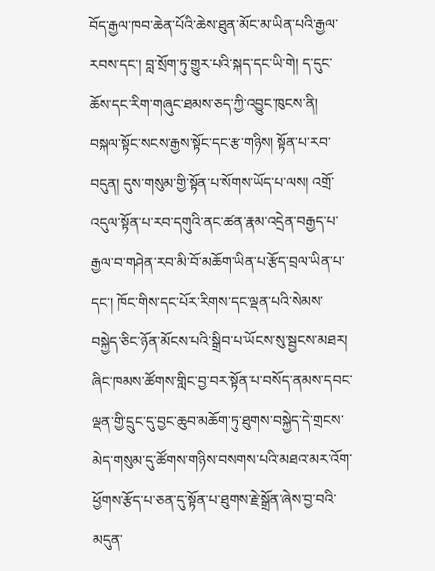བོད་རྒྱལ་ཁབ་ཆེན་པོའི་ཆེས་ཐུན་མོང་མ་ཡིན་པའི་རྒྱལ་རབས་དང་། བླ་སྲོག་ཏུ་གྱུར་པའི་སྐད་དང་ཡི་གེ། ད་དུང་ཆོས་དང་རིག་གཞུང་ཐམས་ཅད་ཀྱི་འབྱུང་ཁུངས་ནི། བསྐལ་སྟོང་སངས་རྒྱས་སྟོང་དང་རྩ་གཉིས། སྟོན་པ་རབ་བདུན། དུས་གསུམ་གྱི་སྟོན་པ་སོགས་ཡོད་པ་ལས། འགྲོ་འདུལ་སྟོན་པ་རབ་དགུའི་ནང་ཚན་རྣམ་འདྲེན་བརྒྱད་པ་རྒྱལ་བ་གཤེན་རབ་མི་བོ་མཆོག་ཡིན་པ་རྩོད་བྲལ་ཡིན་པ་དང་། ཁོང་གིས་དང་པོར་རིགས་དང་ལྡན་པའི་སེམས་བསྐྱེད་ཅིང་ཉོན་མོངས་པའི་སྒྲིབ་པ་ཡོངས་སུ་སྦྱངས་མཐར། ཞིང་ཁམས་ཚོགས་གླིང་བྱ་བར་སྟོན་པ་བསོད་ནམས་དབང་ལྡན་གྱི་དྲུང་དུ་བྱང་ཆུབ་མཆོག་ཏུ་ཐུགས་བསྐྱེད་དེ་གྲངས་མེད་གསུམ་དུ་ཚོགས་གཉིས་བསགས་པའི་མཐའ་མར་འོག་ཕྱོགས་རྩོད་པ་ཅན་དུ་སྟོན་པ་ཐུགས་རྗེ་སྒྲོན་ཞེས་བྱ་བའི་མདུན་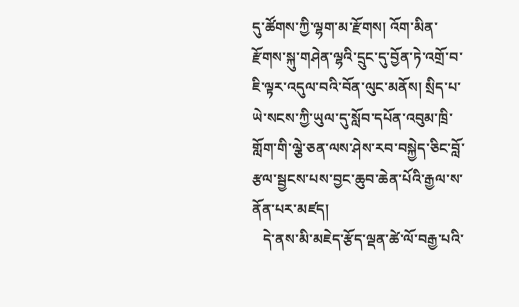དུ་ཚོགས་ཀྱི་ལྷག་མ་རྫོགས། འོག་མིན་རྫོགས་སྐུ་གཤེན་ལྷའི་དྲུང་དུ་བྱོན་ཏེ་འགྲོ་བ་ཇི་ལྟར་འདུལ་བའི་བོན་ལུང་མནོས། སྲིད་པ་ཡེ་སངས་ཀྱི་ཡུལ་དུ་སློབ་དཔོན་འབུམ་ཁྲི་གློག་གི་ལྕེ་ཅན་ལས་ཤེས་རབ་བསྐྱེད་ཅིང་བློ་རྩལ་སྦྱངས་པས་བྱང་ཆུབ་ཆེན་པོའི་རྒྱལ་ས་ནོན་པར་མཛད།
   དེ་ནས་མི་མཇེད་རྩོད་ལྡན་ཚེ་ལོ་བརྒྱ་པའི་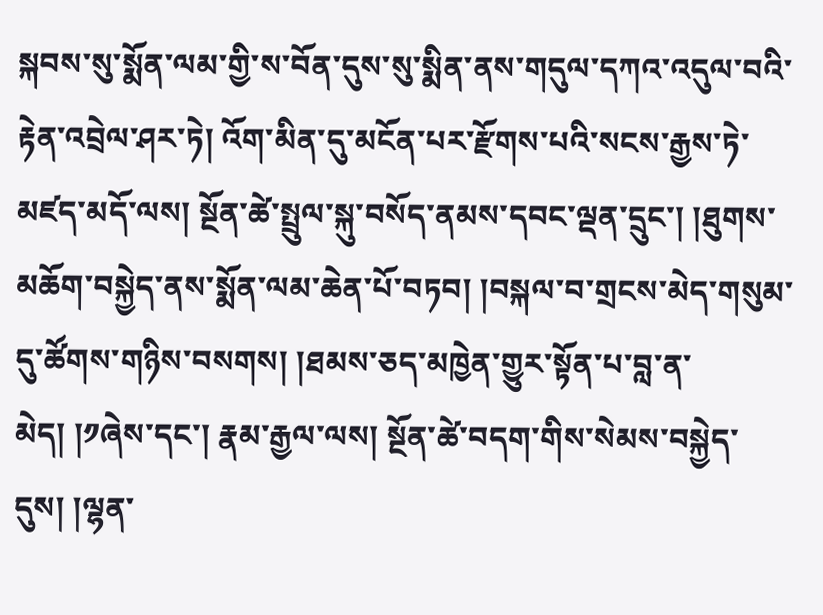སྐབས་སུ་སྨོན་ལམ་གྱི་ས་བོན་དུས་སུ་སྨིན་ནས་གདུལ་དཀའ་འདུལ་བའི་རྟེན་འབྲེལ་ཤར་ཏེ། འོག་མིན་དུ་མངོན་པར་རྫོགས་པའི་སངས་རྒྱས་ཏེ་མཛད་མདོ་ལས། སྔོན་ཚེ་སྤྲུལ་སྐུ་བསོད་ནམས་དབང་ལྡན་དྲུང་། །ཐུགས་མཆོག་བསྐྱེད་ནས་སྨོན་ལམ་ཆེན་པོ་བཏབ། །བསྐལ་བ་གྲངས་མེད་གསུམ་དུ་ཚོགས་གཉིས་བསགས། །ཐམས་ཅད་མཁྱེན་གྱུར་སྟོན་པ་བླ་ན་མེད། །༡ཞེས་དང་། རྣམ་རྒྱལ་ལས། སྔོན་ཚེ་བདག་གིས་སེམས་བསྐྱེད་དུས། །ལྷན་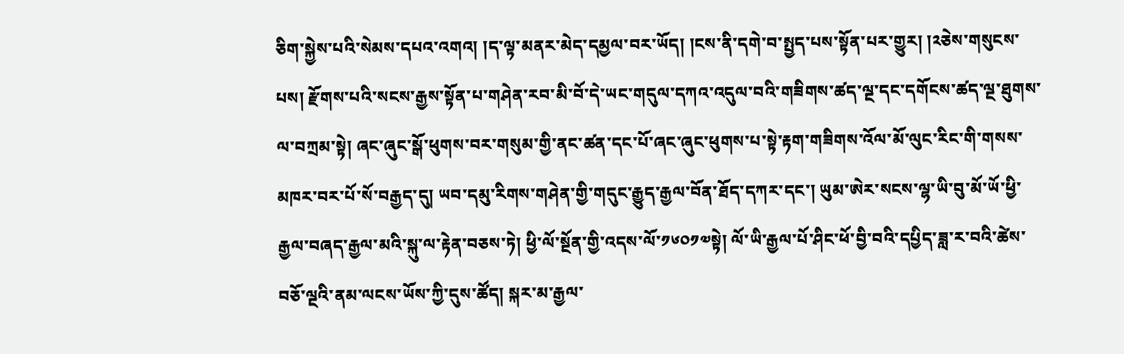ཅིག་སྐྱེས་པའི་སེམས་དཔའ་འགའ། །ད་ལྟ་མནར་མེད་དམྱལ་བར་ཡོད། །ངས་ནི་དགེ་བ་སྤྱད་པས་སྟོན་པར་གྱུར། །༢ཅེས་གསུངས་པས། རྫོགས་པའི་སངས་རྒྱས་སྟོན་པ་གཤེན་རབ་མི་བོ་དེ་ཡང་གདུལ་དཀའ་འདུལ་བའི་གཟིགས་ཚད་ལྔ་དང་དགོངས་ཚད་ལྔ་ཐུགས་ལ་བཀྲམ་སྟེ། ཞང་ཞུང་སྒོ་ཕུགས་བར་གསུམ་གྱི་ནང་ཚན་དང་པོ་ཞང་ཞུང་ཕུགས་པ་སྟེ་རྟག་གཟིགས་འོལ་མོ་ལུང་རིང་གི་གསས་མཁར་བར་པོ་སོ་བརྒྱད་དུ། ཡབ་དམུ་རིགས་གཤེན་གྱི་གདུང་རྒྱུད་རྒྱལ་བོན་ཐོད་དཀར་དང་། ཡུམ་ཨེར་སངས་ལྷ་ཡི་བུ་མོ་ཡོ་ཕྱི་རྒྱལ་བཞད་རྒྱལ་མའི་སྐུ་ལ་རྟེན་བཅས་ཏེ། ཕྱི་ལོ་སྔོན་གྱི་འདས་ལོ་༡༦༠༡༧སྟེ། ལོ་ཡི་རྒྱལ་པོ་ཤིང་ཕོ་བྱི་བའི་དཔྱིད་ཟླ་ར་བའི་ཚེས་བཅོ་ལྔའི་ནམ་ལངས་ཡོས་ཀྱི་དུས་ཚོད། སྐར་མ་རྒྱལ་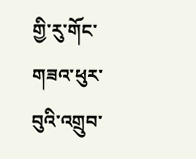གྱི་རུ་གོང་གཟའ་ཕུར་བུའི་འགྲུབ་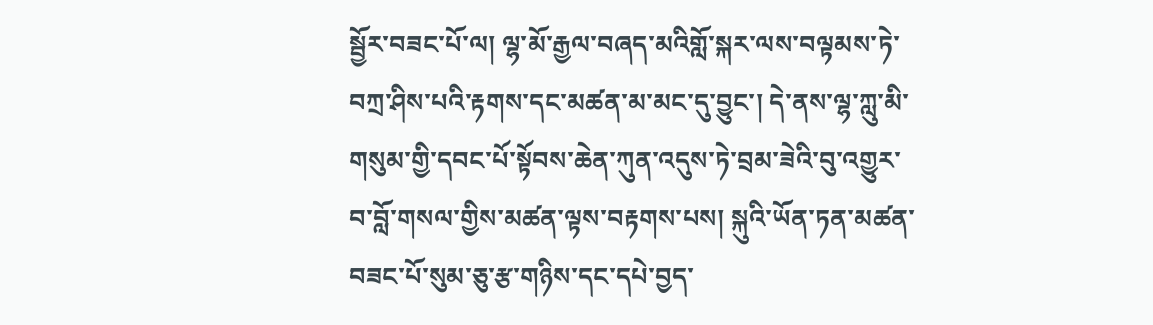སྦྱོར་བཟང་པོ་ལ། ལྷ་མོ་རྒྱལ་བཞད་མའིགློ་སྐར་ལས་བལྟམས་ཏེ་བཀྲ་ཤིས་པའི་རྟགས་དང་མཚན་མ་མང་དུ་བྱུང་། དེ་ནས་ལྷ་ཀླུ་མི་གསུམ་གྱི་དབང་པོ་སྟོབས་ཆེན་ཀུན་འདུས་ཏེ་བྲམ་ཟེའི་བུ་འགྱུར་བ་བློ་གསལ་གྱིས་མཚན་ལྟས་བརྟགས་པས། སྐུའི་ཡོན་ཏན་མཚན་བཟང་པོ་སུམ་ཅུ་རྩ་གཉིས་དང་དཔེ་བྱད་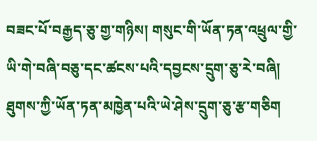བཟང་པོ་བརྒྱད་ཅུ་གྱ་གཉིས། གསུང་གི་ཡོན་ཏན་འཕྲུལ་གྱི་ཡི་གེ་བཞི་བཅུ་དང་ཚངས་པའི་དབྱངས་དྲུག་ཅུ་རེ་བཞི། ཐུགས་ཀྱི་ཡོན་ཏན་མཁྱེན་པའི་ཡེ་ཤེས་དྲུག་ཅུ་རྩ་གཅིག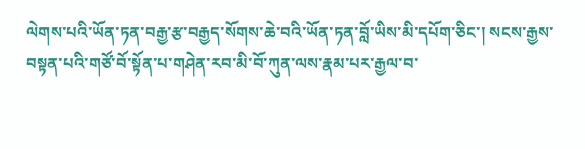ལེགས་པའི་ཡོན་ཏན་བརྒྱ་རྩ་བརྒྱད་སོགས་ཆེ་བའི་ཡོན་ཏན་བློ་ཡིས་མི་དཔོག་ཅིང་། སངས་རྒྱས་བསྟན་པའི་གཙོ་བོ་སྟོན་པ་གཤེན་རབ་མི་བོ་ཀུན་ལས་རྣམ་པར་རྒྱལ་བ་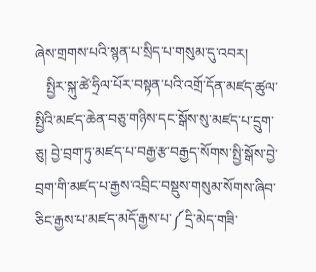ཞེས་གྲགས་པའི་སྙན་པ་སྲིད་པ་གསུམ་དུ་འབར།
   སྤྱིར་སྐུ་ཚེ་ཧྲིལ་པོར་བསྟན་པའི་འགྲོ་དོན་མཛད་ཚུལ་སྤྱིའི་མཛད་ཆེན་བཅུ་གཉིས་དང་སྒོས་སུ་མཛད་པ་དྲུག་ཅུ། བྱེ་བྲག་ཏུ་མཛད་པ་བརྒྱ་རྩ་བརྒྱད་སོགས་སྤྱི་སྒོས་བྱེ་བྲག་གི་མཛད་པ་རྒྱས་འབྲིང་བསྡུས་གསུམ་སོགས་ཞིབ་ཅིང་རྒྱས་པ་མཛད་མདོ་རྒྱས་པ་༼དྲི་མེད་གཟི་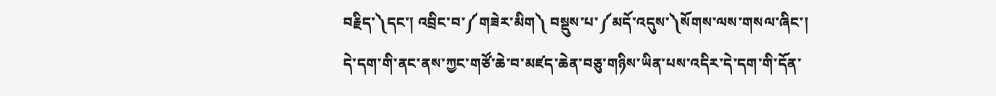བརྗིད་༽དང་། འབྲིང་བ་༼གཟེར་མིག༽ བསྡུས་པ་༼མདོ་འདུས་༽སོགས་ལས་གསལ་ཞིང་། དེ་དག་གི་ནང་ནས་ཀྱང་གཙོ་ཆེ་བ་མཛད་ཆེན་བཅུ་གཉིས་ཡིན་པས་འདིར་དེ་དག་གི་དོན་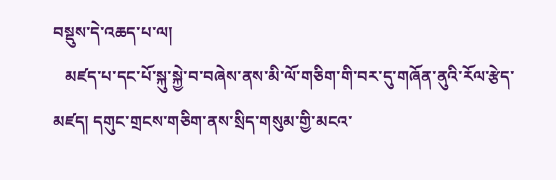བསྡུས་དེ་འཆད་པ་ལ།
   མཛད་པ་དང་པོ་སྐུ་སྐྱེ་བ་བཞེས་ནས་མི་ལོ་གཅིག་གི་བར་དུ་གཞོན་ནུའི་རོལ་རྩེད་མཛད། དགུང་གྲངས་གཅིག་ནས་སྲིད་གསུམ་གྱི་མངའ་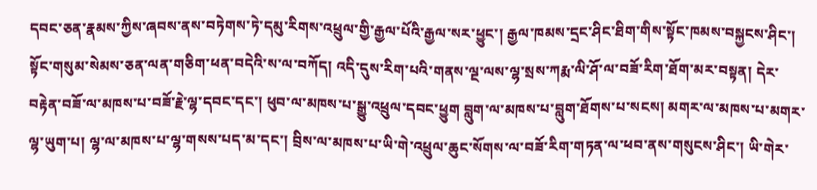དབང་ཅན་རྣམས་ཀྱིས་ཞབས་ནས་བཏེགས་ཏེ་དམུ་རིགས་འཕྲུལ་གྱི་རྒྱལ་པོའི་རྒྱལ་སར་ཕྱུང་། རྒྱལ་ཁམས་དྲང་ཤིང་ཐིག་གིས་སྟོང་ཁམས་བསྐྱངས་ཤིང་། སྟོང་གསུམ་སེམས་ཅན་ལན་གཅིག་ཕན་བདེའི་ས་ལ་བཀོད། འདི་དུས་རིག་པའི་གནས་ལྔ་ལས་ལྷ་སྲས་ཀརྨ་ལི་ཤོ་ལ་བཟོ་རིག་ཐོག་མར་བསྟན། དེར་བརྟེན་བཟོ་ལ་མཁས་པ་བཟོ་རྗེ་ལྷ་དབང་དང་། ཕུབ་ལ་མཁས་པ་སྒྱུ་འཕྲུལ་དབང་ཕྱུག བླུག་ལ་མཁས་པ་བླུག་ཐོགས་པ་སངས། མགར་ལ་མཁས་པ་མགར་ལྷ་ཡུག་པ། ལྷ་ལ་མཁས་པ་ལྷ་གསས་པད་མ་དང་། བྲིས་ལ་མཁས་པ་ཡི་གེ་འཕྲུལ་ཆུང་སོགས་ལ་བཟོ་རིག་གཏན་ལ་ཕབ་ནས་གསུངས་ཤིང་། ཡི་གེར་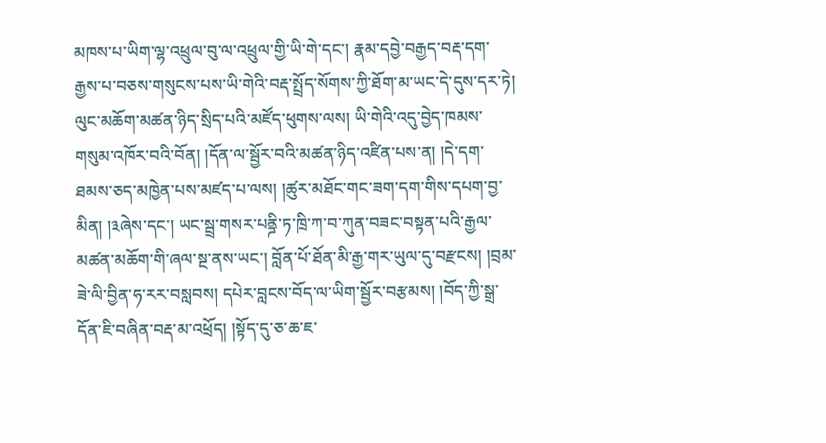མཁས་པ་ཡིག་ལྷ་འཕྲུལ་བུ་ལ་འཕྲུལ་གྱི་ཡི་གེ་དང་། རྣམ་དབྱེ་བརྒྱད་བརྡ་དག་རྒྱས་པ་བཅས་གསུངས་པས་ཡི་གེའི་བརྡ་སྤྲོད་སོགས་ཀྱི་ཐོག་མ་ཡང་དེ་དུས་དར་ཏེ། ལུང་མཆོག་མཚན་ཉིད་སྲིད་པའི་མཛོད་ཕུགས་ལས། ཡི་གེའི་འདུ་བྱེད་ཁམས་གསུམ་འཁོར་བའི་བོན། །དོན་ལ་སྦྱོར་བའི་མཚན་ཉིད་འཛིན་པས་ན། །དེ་དག་ཐམས་ཅད་མཁྱེན་པས་མཛད་པ་ལས། །ཚུར་མཐོང་གང་ཟག་དག་གིས་དཔག་བྱ་མིན། །༣ཞེས་དང་། ཡང་སྦྲ་གསར་པནྜི་ཏ་ཁྲི་ཀ་བ་ཀུན་བཟང་བསྟན་པའི་རྒྱལ་མཚན་མཆོག་གི་ཞལ་སྔ་ནས་ཡང་། བློན་པོ་ཐོན་མི་རྒྱ་གར་ཡུལ་དུ་བརྫངས། །བྲམ་ཟེ་ལི་བྱིན་ཧ་རར་བསླབས། དཔེར་བླངས་བོད་ལ་ཡིག་སྦྱོར་བརྩམས། །བོད་ཀྱི་སྒྲ་དོན་ཇི་བཞིན་བརྡ་མ་འཕྲོད། །སྟོད་དུ་ཅ་ཆ་ཇ་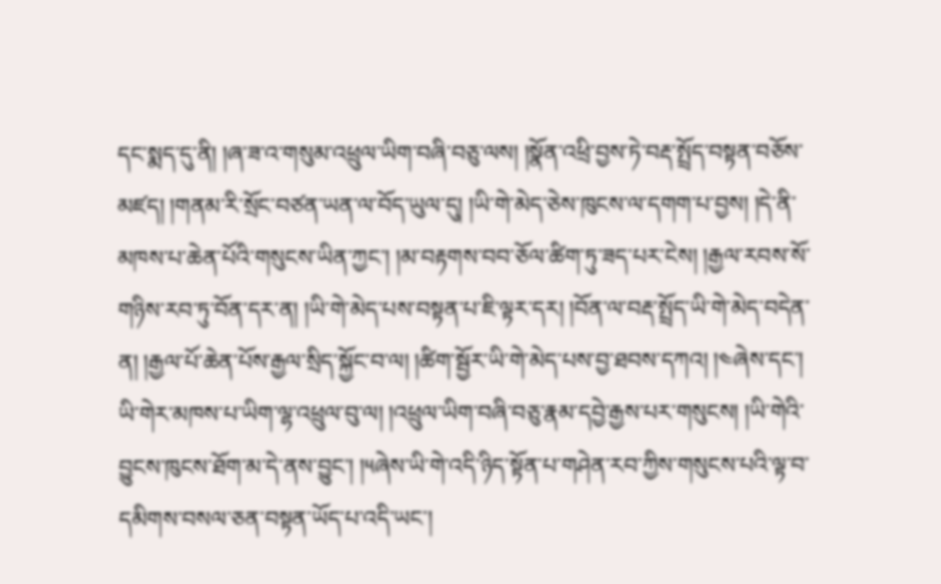དང་སྨད་དུ་ནི། །ཞ་ཟ་འ་གསུམ་འཕྲུལ་ཡིག་བཞི་བཅུ་ལས། །སྣོན་འཕྲི་བྱས་ཏེ་བརྡ་སྤྲོད་བསྟན་བཅོས་མཛད། །གནམ་རི་སྲོང་བཙན་ཡན་ལ་བོད་ཡུལ་དུ། །ཡི་གེ་མེད་ཅེས་ཁུངས་ལ་དགག་པ་བྱས། །དེ་ནི་མཁས་པ་ཆེན་པོའི་གསུངས་ཡིན་ཀྱང་། །མ་བརྟགས་བབ་ཅོལ་ཚིག་ཏུ་ཟད་པར་ངེས། །རྒྱལ་རབས་སོ་གཉིས་རབ་ཏུ་བོན་དར་ན། །ཡི་གེ་མེད་པས་བསྟན་པ་ཇི་ལྟར་དར། །བོན་ལ་བརྡ་སྤྲོད་ཡི་གེ་མེད་བདེན་ན། །རྒྱལ་པོ་ཆེན་པོས་རྒྱལ་སྲིད་སྐྱོང་བ་ལ། །ཚིག་སྦྱོར་ཡི་གེ་མེད་པས་བྱ་ཐབས་དཀའ། །༤ཞེས་དང་། ཡི་གེར་མཁས་པ་ཡིག་ལྷ་འཕྲུལ་བུ་ལ། །འཕྲུལ་ཡིག་བཞི་བཅུ་རྣམ་དབྱེ་རྒྱས་པར་གསུངས། །ཡི་གེའི་བྱུངས་ཁུངས་ཐོག་མ་དེ་ནས་བྱུང་། །༥ཞེས་ཡི་གེ་འདི་ཉིད་སྟོན་པ་གཤེན་རབ་ཀྱིས་གསུངས་པའི་ལྟ་བ་དམིགས་བསལ་ཅན་བསྟན་ཡོད་པ་འདི་ཡང་།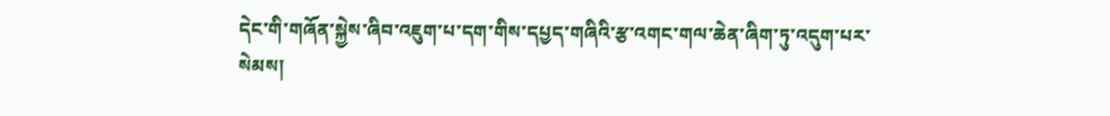དེང་གི་གཞོན་སྐྱེས་ཞིབ་འཇུག་པ་དག་གིས་དཔྱད་གཞིའི་རྩ་འགང་གལ་ཆེན་ཞིག་ཏུ་འདུག་པར་སེམས།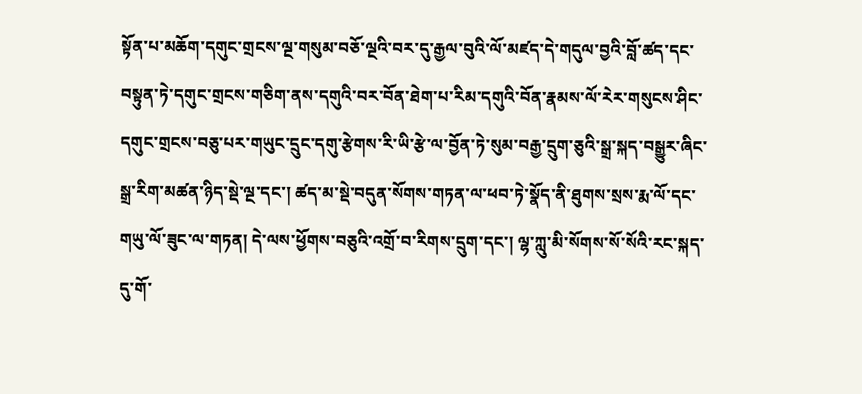སྟོན་པ་མཆོག་དགུང་གྲངས་ལྔ་གསུམ་བཅོ་ལྔའི་བར་དུ་རྒྱལ་བུའི་ལོ་མཛད་དེ་གདུལ་བྱའི་བློ་ཚད་དང་བསྟུན་ཏེ་དགུང་གྲངས་གཅིག་ནས་དགུའི་བར་བོན་ཐེག་པ་རིམ་དགུའི་བོན་རྣམས་ལོ་རེར་གསུངས་ཤིང་དགུང་གྲངས་བཅུ་པར་གཡུང་དྲུང་དགུ་རྩེགས་རི་ཡི་རྩེ་ལ་བྱོན་ཏེ་སུམ་བརྒྱ་དྲུག་ཅུའི་སྒྲ་སྐད་བསྒྱུར་ཞིང་སྒྲ་རིག་མཚན་ཉིད་སྡེ་ལྔ་དང་། ཚད་མ་སྡེ་བདུན་སོགས་གཏན་ལ་ཕབ་ཏེ་སྣོད་ནི་ཐུགས་སྲས་རྨ་ལོ་དང་གཡུ་ལོ་ཟུང་ལ་གཏན། དེ་ལས་ཕྱོགས་བཅུའི་འགྲོ་བ་རིགས་དྲུག་དང་། ལྷ་ཀླུ་མི་སོགས་སོ་སོའི་རང་སྐད་དུ་གོ་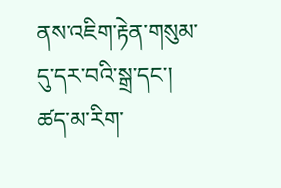ནས་འཇིག་རྟེན་གསུམ་དུ་དར་བའི་སྒྲ་དང་། ཚད་མ་རིག་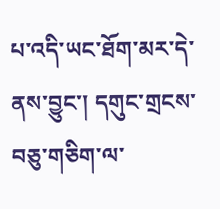པ་འདི་ཡང་ཐོག་མར་དེ་ནས་བྱུང་། དགུང་གྲངས་བཅུ་གཅིག་ལ་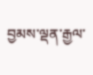བྱམས་ལྡན་རྒྱལ་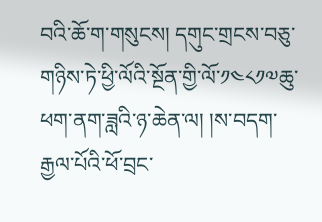བའི་ཆོ་ག་གསུངས། དགུང་གྲངས་བཅུ་གཉིས་ཏེ་ཕྱི་ལོའི་སྔོན་གྱི་ལོ་༡༤༨༡༧ཆུ་ཕག་ནག་ཟླའི་ཉ་ཆེན་ལ། །ས་བདག་རྒྱལ་པོའི་ཕོ་བྲང་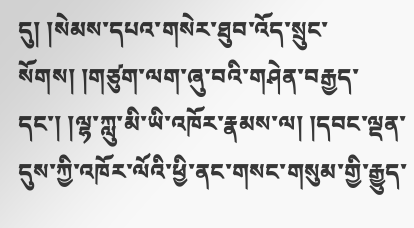དུ། །སེམས་དཔའ་གསེར་ཐུབ་འོད་སྲུང་སོགས། །གཙུག་ལག་ཞུ་བའི་གཤེན་བརྒྱད་དང་། །ལྷ་ཀླུ་མི་ཡི་འཁོར་རྣམས་ལ། །དབང་ལྡན་དུས་ཀྱི་འཁོར་ལོའི་ཕྱི་ནང་གསང་གསུམ་གྱི་རྒྱུད་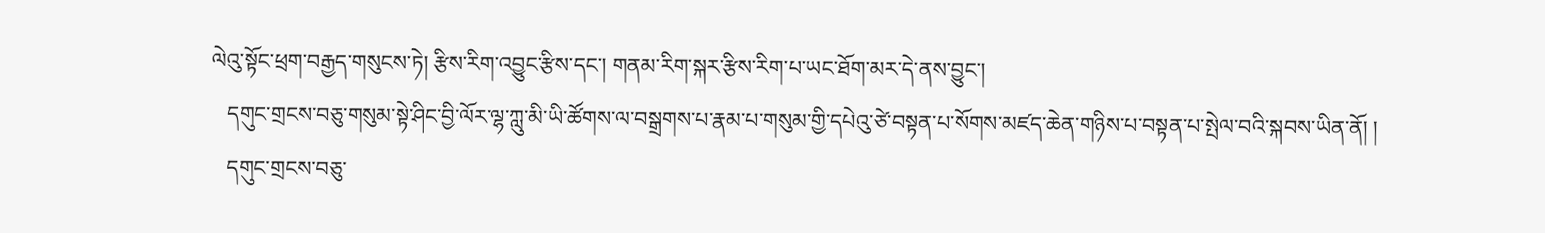ལེའུ་སྟོང་ཕྲག་བརྒྱད་གསུངས་ཏེ། རྩིས་རིག་འབྱུང་རྩིས་དང་། གནམ་རིག་སྐར་རྩིས་རིག་པ་ཡང་ཐོག་མར་དེ་ནས་བྱུང་།
   དགུང་གྲངས་བཅུ་གསུམ་སྟེ་ཤིང་བྱི་ལོར་ལྷ་ཀླུ་མི་ཡི་ཚོགས་ལ་བསྒྲགས་པ་རྣམ་པ་གསུམ་གྱི་དཔེའུ་ཙེ་བསྟན་པ་སོགས་མཛད་ཆེན་གཉིས་པ་བསྟན་པ་སྤེལ་བའི་སྐབས་ཡིན་ནོ། །
   དགུང་གྲངས་བཅུ་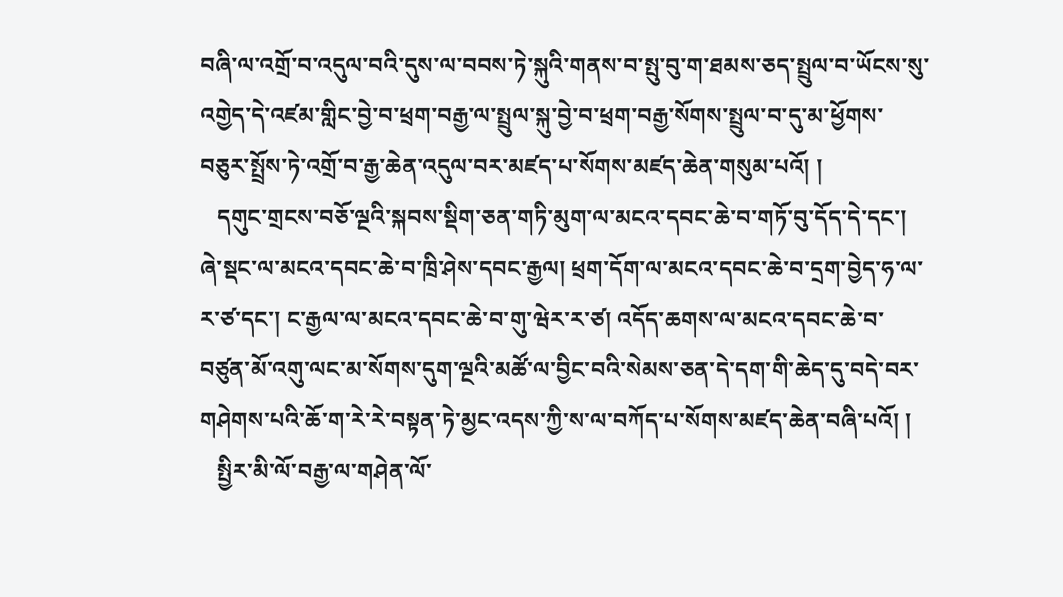བཞི་ལ་འགྲོ་བ་འདུལ་བའི་དུས་ལ་བབས་ཏེ་སྐུའི་གནས་བ་སྤུ་བུ་ག་ཐམས་ཅད་སྤྲུལ་བ་ཡོངས་སུ་འགྱེད་དེ་འཛམ་གླིང་བྱེ་བ་ཕྲག་བརྒྱ་ལ་སྤྲུལ་སྐུ་བྱེ་བ་ཕྲག་བརྒྱ་སོགས་སྤྲུལ་བ་དུ་མ་ཕྱོགས་བཅུར་སྤྲོས་ཏེ་འགྲོ་བ་རྒྱ་ཆེན་འདུལ་བར་མཛད་པ་སོགས་མཛད་ཆེན་གསུམ་པའོ། །
   དགུང་གྲངས་བཅོ་ལྔའི་སྐབས་སྡིག་ཅན་གཏི་མུག་ལ་མངའ་དབང་ཆེ་བ་གཏོ་བུ་དོད་དེ་དང་། ཞེ་སྡང་ལ་མངའ་དབང་ཆེ་བ་ཁྲི་ཤེས་དབང་རྒྱལ། ཕྲག་དོག་ལ་མངའ་དབང་ཆེ་བ་དྲག་བྱེད་ཧ་ལ་ར་ཙ་དང་། ང་རྒྱལ་ལ་མངའ་དབང་ཆེ་བ་གུ་ཝེར་ར་ཙ། འདོད་ཆགས་ལ་མངའ་དབང་ཆེ་བ་བཙུན་མོ་འགུ་ལང་མ་སོགས་དུག་ལྔའི་མཚོ་ལ་བྱིང་བའི་སེམས་ཅན་དེ་དག་གི་ཆེད་དུ་བདེ་བར་གཤེགས་པའི་ཆོ་ག་རེ་རེ་བསྟན་ཏེ་མྱང་འདས་ཀྱི་ས་ལ་བཀོད་པ་སོགས་མཛད་ཆེན་བཞི་པའོ། །
   སྤྱིར་མི་ལོ་བརྒྱ་ལ་གཤེན་ལོ་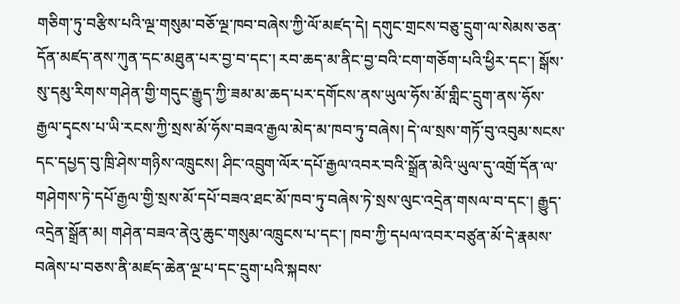གཅིག་ཏུ་བརྩིས་པའི་ལྔ་གསུམ་བཅོ་ལྔ་ཁབ་བཞེས་ཀྱི་ལོ་མཛད་དེ། དགུང་གྲངས་བཅུ་དྲུག་ལ་སེམས་ཅན་དོན་མཛད་ནས་ཀུན་དང་མཐུན་པར་བྱ་བ་དང་། རབ་ཆད་མ་ནིང་བྱ་བའི་ངག་གཅོག་པའི་ཕྱིར་དང་། སྒོས་སུ་དམུ་རིགས་གཤེན་གྱི་གདུང་རྒྱུད་ཀྱི་ཟམ་མ་ཆད་པར་དགོངས་ནས་ཡུལ་ཧོས་མོ་གླིང་དྲུག་ནས་ཧོས་རྒྱལ་དྭངས་པ་ཡི་རངས་ཀྱི་སྲས་མོ་ཧོས་བཟའ་རྒྱལ་མེད་མ་ཁབ་ཏུ་བཞེས། དེ་ལ་སྲས་གཏོ་བུ་འབུམ་སངས་དང་དཔྱད་བུ་ཁྲི་ཤེས་གཉིས་འཁྲུངས། ཤིང་འབྲུག་ལོར་དཔོ་རྒྱལ་འབར་བའི་སྒྲོན་མེའི་ཡུལ་དུ་འགྲོ་དོན་ལ་གཤེགས་ཏེ་དཔོ་རྒྱལ་གྱི་སྲས་མོ་དཔོ་བཟའ་ཐང་མོ་ཁབ་ཏུ་བཞེས་ཏེ་སྲས་ལུང་འདྲེན་གསལ་བ་དང་། རྒྱུད་འདྲེན་སྒྲོན་མ། གཤེན་བཟའ་ནེའུ་ཆུང་གསུམ་འཁྲུངས་པ་དང་། ཁབ་ཀྱི་དཔལ་འབར་བཙུན་མོ་དེ་རྣམས་བཞེས་པ་བཅས་ནི་མཛད་ཆེན་ལྔ་པ་དང་དྲུག་པའི་སྐབས་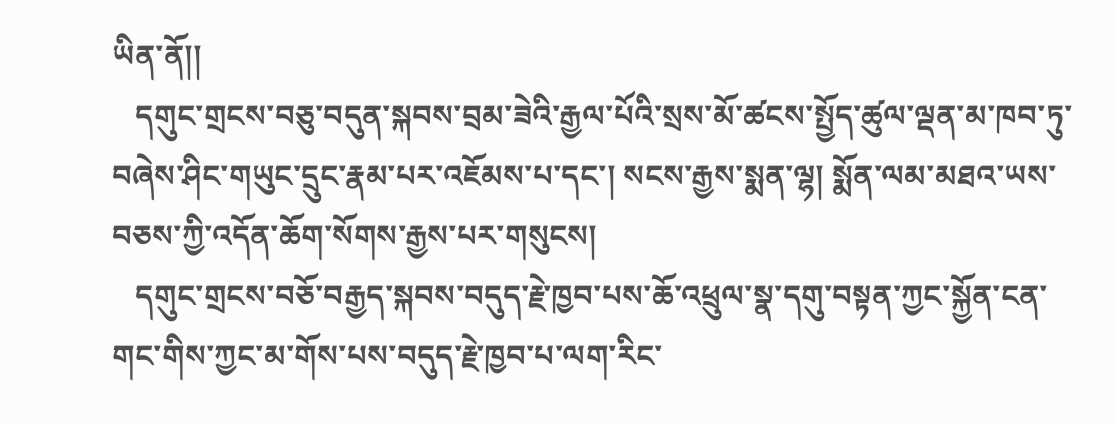ཡིན་ནོ།།
   དགུང་གྲངས་བཅུ་བདུན་སྐབས་བྲམ་ཟེའི་རྒྱལ་པོའི་སྲས་མོ་ཚངས་སྤྱོད་ཚུལ་ལྡན་མ་ཁབ་ཏུ་བཞེས་ཤིང་གཡུང་དྲུང་རྣམ་པར་འཇོམས་པ་དང་། སངས་རྒྱས་སྨན་ལྷ། སྨོན་ལམ་མཐའ་ཡས་བཅས་ཀྱི་འདོན་ཆོག་སོགས་རྒྱས་པར་གསུངས།
   དགུང་གྲངས་བཅོ་བརྒྱད་སྐབས་བདུད་རྗེ་ཁྱབ་པས་ཆོ་འཕྲུལ་སྣ་དགུ་བསྟན་ཀྱང་སྐྱོན་ངན་གང་གིས་ཀྱང་མ་གོས་པས་བདུད་རྗེ་ཁྱབ་པ་ལག་རིང་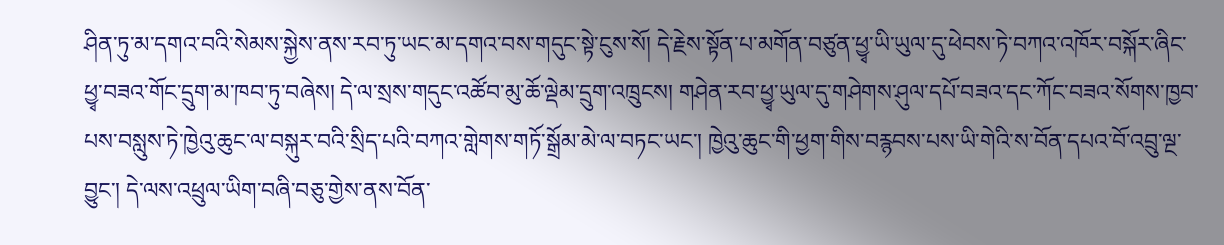ཤིན་ཏུ་མ་དགའ་བའི་སེམས་སྐྱེས་ནས་རབ་ཏུ་ཡང་མ་དགའ་བས་གདུང་སྟེ་ངུས་སོ། དེ་རྗེས་སྟོན་པ་མགོན་བཙུན་ཕྱྭ་ཡི་ཡུལ་དུ་ཕེབས་ཏེ་བཀའ་འཁོར་བསྐོར་ཞིང་ཕྱྭ་བཟའ་གོང་དྲུག་མ་ཁབ་ཏུ་བཞེས། དེ་ལ་སྲས་གདུང་འཚོབ་མུ་ཆོ་ལྡེམ་དྲུག་འཁྲུངས། གཤེན་རབ་ཕྱྭ་ཡུལ་དུ་གཤེགས་ཤུལ་དཔོ་བཟའ་དང་ཀོང་བཟའ་སོགས་ཁྱབ་པས་བསླུས་ཏེ་ཁྱེའུ་ཆུང་ལ་བསྐུར་བའི་སྲིད་པའི་བཀའ་གླེགས་གཏོ་སྒྲོམ་མེ་ལ་བཏང་ཡང་། ཁྱེའུ་ཆུང་གི་ཕྱག་གིས་བརྙབས་པས་ཡི་གེའི་ས་བོན་དཔའ་བོ་འབྲུ་ལྔ་བྱུང་། དེ་ལས་འཕྲུལ་ཡིག་བཞི་བཅུ་གྱེས་ནས་བོན་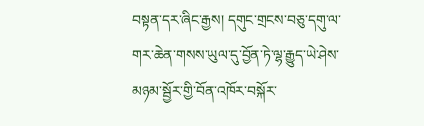བསྟན་དར་ཞིང་རྒྱས། དགུང་གྲངས་བཅུ་དགུ་ལ་གར་ཆེན་གསས་ཡུལ་དུ་བྱོན་ཏེ་ལྷ་རྒྱུད་ཡེ་ཤེས་མཉམ་སྦྱོར་གྱི་བོན་འཁོར་བསྐོར་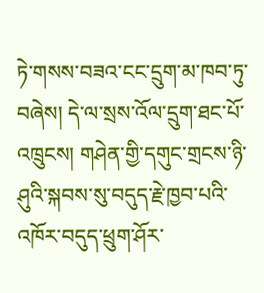ཏེ་གསས་བཟའ་ངང་དྲུག་མ་ཁབ་ཏུ་བཞེས། དེ་ལ་སྲས་འོལ་དྲུག་ཐང་པོ་འཁྲུངས། གཤེན་གྱི་དགུང་གྲངས་ཉི་ཤུའི་སྐབས་སུ་བདུད་རྗེ་ཁྱབ་པའི་འཁོར་བདུད་ཕྲུག་ཤོར་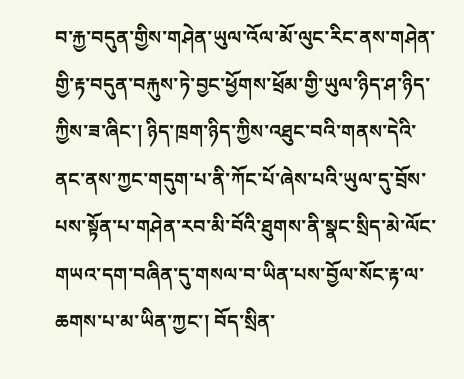བ་རྐྱ་བདུན་གྱིས་གཤེན་ཡུལ་འོལ་མོ་ལུང་རིང་ནས་གཤེན་གྱི་རྟ་བདུན་བརྐུས་ཏེ་བྱང་ཕྱོགས་ཕྲོམ་གྱི་ཡུལ་ཉིད་ཤ་ཉིད་ཀྱིས་ཟ་ཞིང་། ཉིད་ཁྲག་ཉིད་ཀྱིས་འཐུང་བའི་གནས་དེའི་ནང་ནས་ཀྱང་གདུག་པ་ནི་ཀོང་པོ་ཞེས་པའི་ཡུལ་དུ་བྲོས་པས་སྟོན་པ་གཤེན་རབ་མི་བོའི་ཐུགས་ནི་སྣང་སྲིད་མེ་ལོང་གཡའ་དག་བཞིན་དུ་གསལ་བ་ཡིན་པས་བྱོལ་སོང་རྟ་ལ་ཆགས་པ་མ་ཡིན་ཀྱང་། བོད་སྲིན་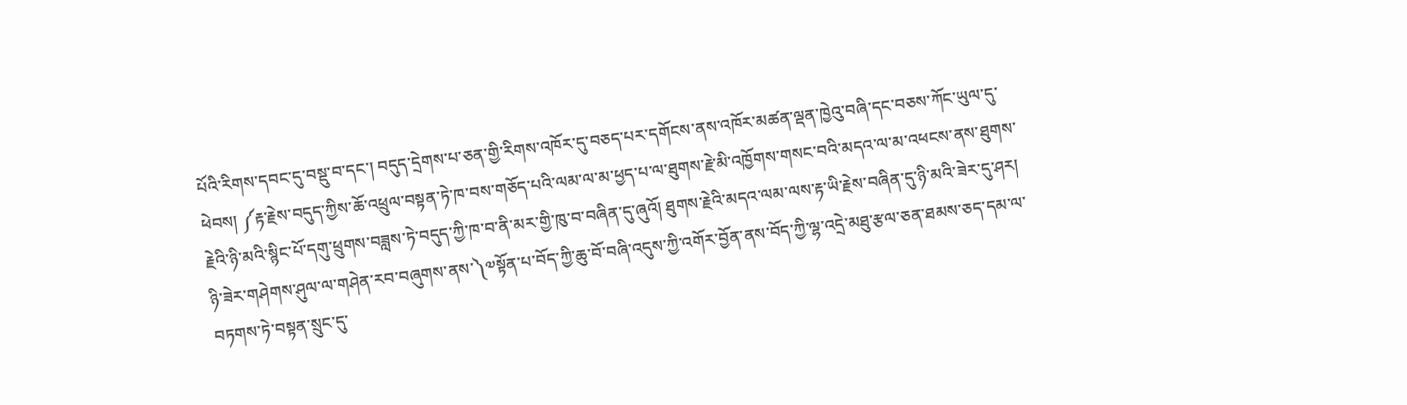པོའི་རིགས་དབང་དུ་བསྡུ་བ་དང་། བདུད་དྲེགས་པ་ཅན་གྱི་རིགས་འཁོར་དུ་བཅད་པར་དགོངས་ནས་འཁོར་མཚན་ལྡན་ཁྱེའུ་བཞི་དང་བཅས་ཀོང་ཡུལ་དུ་ཕེབས། ༼རྟ་རྗེས་བདུད་ཀྱིས་ཆོ་འཕྲུལ་བསྟན་ཏེ་ཁ་བས་གཅོད་པའི་ལམ་ལ་མ་ཕྱད་པ་ལ་ཐུགས་རྗེ་མི་འཁྱོགས་གསང་བའི་མདའ་ལ་མ་འཕངས་ནས་ཐུགས་རྗེའི་ཉི་མའི་སྙིང་པོ་དགུ་ཕྲུགས་བཟླས་ཏེ་བདུད་ཀྱི་ཁ་བ་ནི་མར་གྱི་ཁུ་བ་བཞིན་དུ་ཞུའོ། ཐུགས་རྗེའི་མདའ་ལམ་ལས་རྟ་ཡི་རྗེས་བཞིན་དུ་ཉི་མའི་ཟེར་དུ་ཤར། ཉི་ཟེར་གཤེགས་ཤུལ་ལ་གཤེན་རབ་བཞུགས་ནས་༽༧སྟོན་པ་བོད་ཀྱི་ཆུ་བོ་བཞི་འདུས་ཀྱི་འགོར་བྱོན་ནས་བོད་ཀྱི་ལྷ་འདྲེ་མཐུ་རྩལ་ཅན་ཐམས་ཅད་དམ་ལ་བཏགས་ཏེ་བསྟན་སྲུང་དུ་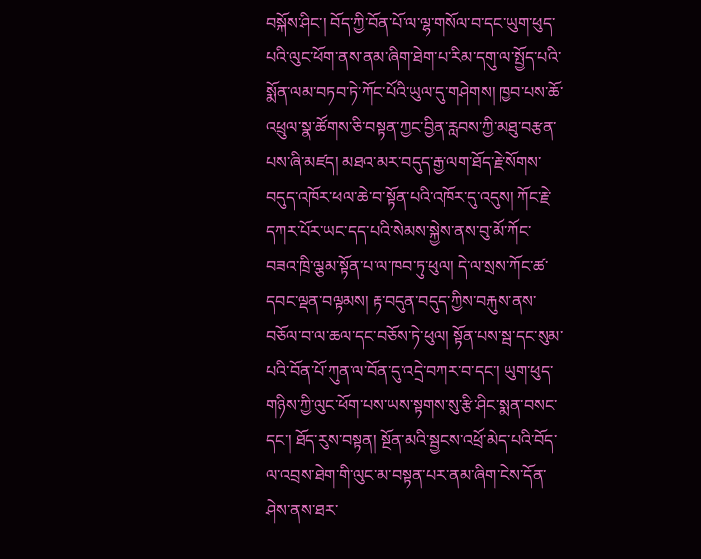བསྐོས་ཤིང་། བོད་ཀྱི་བོན་པོ་ལ་ལྷ་གསོལ་བ་དང་ཡུག་ཕུད་པའི་ལུང་ཕོག་ནས་ནམ་ཞིག་ཐེག་པ་རིམ་དགུ་ལ་སྤྱོད་པའི་སྨོན་ལམ་བཏབ་ཏེ་ཀོང་པོའི་ཡུལ་དུ་གཤེགས། ཁྱབ་པས་ཆོ་འཕྲུལ་སྣ་ཚོགས་ཅི་བསྟན་ཀྱང་བྱིན་རླབས་ཀྱི་མཐུ་བརྩན་པས་ཞི་མཛད། མཐའ་མར་བདུད་རྒྱ་ལག་ཐོད་རྗེ་སོགས་བདུད་འཁོར་ཕལ་ཆེ་བ་སྟོན་པའི་འཁོར་དུ་འདུས། ཀོང་རྗེ་དཀར་པོར་ཡང་དད་པའི་སེམས་སྐྱེས་ནས་བུ་མོ་ཀོང་བཟའ་ཁྲི་ལྕམ་སྟོན་པ་ལ་ཁབ་ཏུ་ཕུལ། དེ་ལ་སྲས་ཀོང་ཚ་དབང་ལྡན་བལྟམས། རྟ་བདུན་བདུད་ཀྱིས་བརྐུས་ནས་བཅོལ་བ་ལ་ཆལ་དང་བཅོས་ཏེ་ཕུལ། སྟོན་པས་སྦ་དང་སུམ་པའི་བོན་པོ་ཀུན་ལ་བོན་དུ་འདྲེ་བཀར་བ་དང་། ཡུག་ཕུད་གཉིས་ཀྱི་ལུང་ཕོག་པས་ཡས་སྟགས་སུ་རྩི་ཤིང་སྨན་བསང་དང་། ཐོད་རུས་བསྟན། སྔོན་མའི་སྦྱངས་འཕྲོ་མེད་པའི་བོད་ལ་འབྲས་ཐེག་གི་ལུང་མ་བསྟན་པར་ནམ་ཞིག་ངེས་དོན་ཤེས་ནས་ཐར་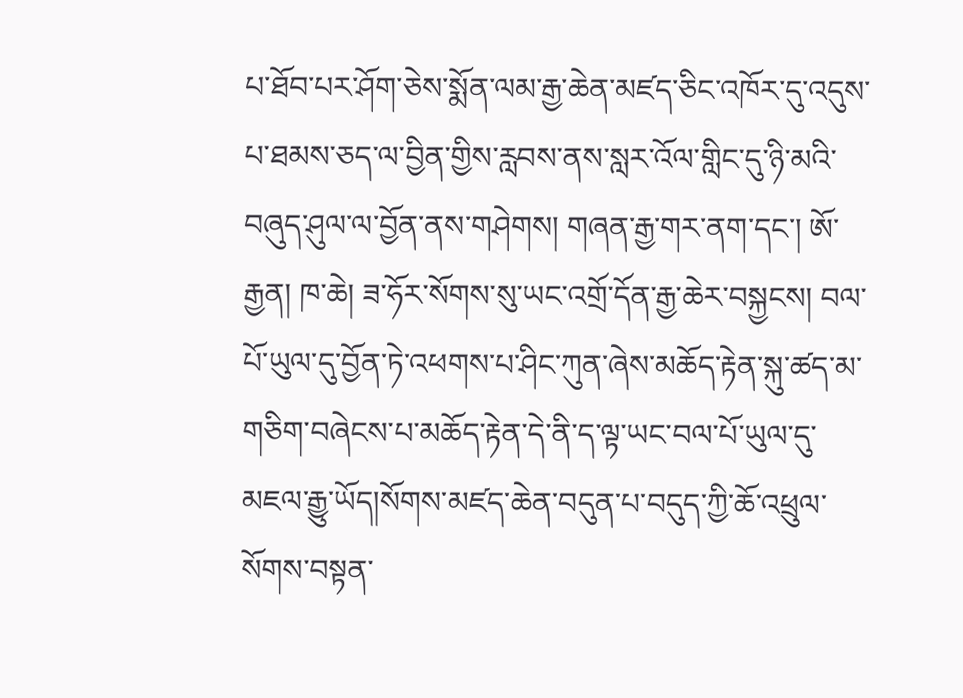པ་ཐོབ་པར་ཤོག་ཅེས་སྨོན་ལམ་རྒྱ་ཆེན་མཛད་ཅིང་འཁོར་དུ་འདུས་པ་ཐམས་ཅད་ལ་བྱིན་གྱིས་རླབས་ནས་སླར་འོལ་གླིང་དུ་ཉི་མའི་བཞུད་ཤུལ་ལ་བྱོན་ནས་གཤེགས། གཞན་རྒྱ་གར་ནག་དང་། ཨོ་རྒྱན། ཁ་ཆེ། ཟ་ཧོར་སོགས་སུ་ཡང་འགྲོ་དོན་རྒྱ་ཆེར་བསྐྱངས། བལ་པོ་ཡུལ་དུ་བྱོན་ཏེ་འཕགས་པ་ཤིང་ཀུན་ཞེས་མཆོད་རྟེན་སྐུ་ཚད་མ་གཅིག་བཞེངས་པ་མཆོད་རྟེན་དེ་ནི་ད་ལྟ་ཡང་བལ་པོ་ཡུལ་དུ་མཇལ་རྒྱུ་ཡོད།སོགས་མཛད་ཆེན་བདུན་པ་བདུད་ཀྱི་ཆོ་འཕྲུལ་སོགས་བསྟན་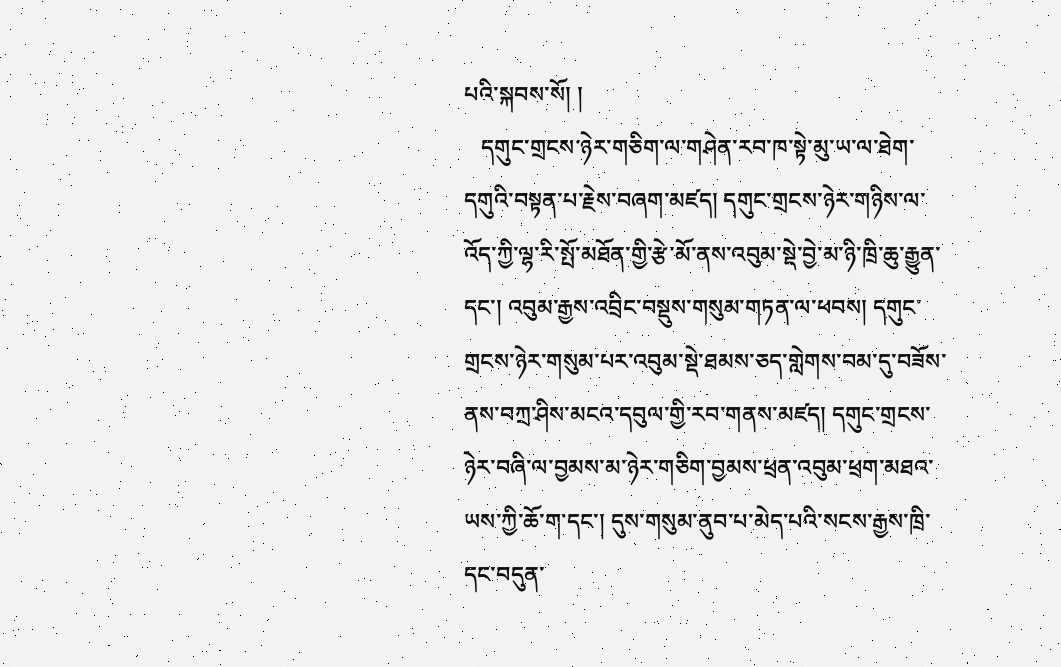པའི་སྐབས་སོ། །
   དགུང་གྲངས་ཉེར་གཅིག་ལ་གཤེན་རབ་ཁ་སྟེ་མུ་ཡ་ལ་ཐེག་དགུའི་བསྟན་པ་རྗེས་བཞག་མཛད། དགུང་གྲངས་ཉེར་གཉིས་ལ་འོད་ཀྱི་ལྷ་རི་སྤོ་མཐོན་གྱི་རྩེ་མོ་ནས་འབུམ་སྡེ་བྱེ་མ་ཉི་ཁྲི་ཆུ་རྒྱུན་དང་། འབུམ་རྒྱས་འབྲིང་བསྡུས་གསུམ་གཏན་ལ་ཕབས། དགུང་གྲངས་ཉེར་གསུམ་པར་འབུམ་སྡེ་ཐམས་ཅད་གླེགས་བམ་དུ་བཟོས་ནས་བཀྲ་ཤིས་མངའ་དབུལ་གྱི་རབ་གནས་མཛད། དགུང་གྲངས་ཉེར་བཞི་ལ་བྱམས་མ་ཉེར་གཅིག་བྱམས་ཕྲན་འབུམ་ཕྲག་མཐའ་ཡས་ཀྱི་ཆོ་ག་དང་། དུས་གསུམ་ནུབ་པ་མེད་པའི་སངས་རྒྱས་ཁྲི་དང་བདུན་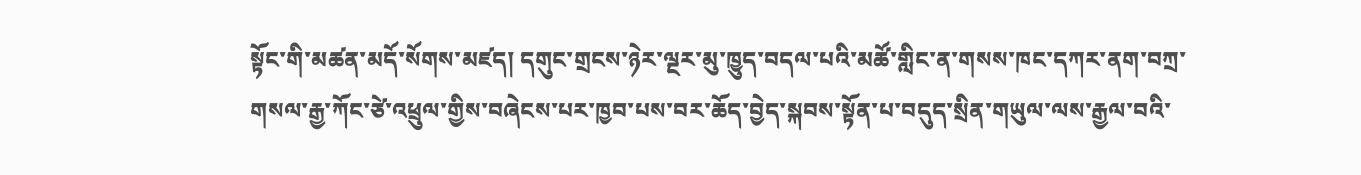སྟོང་གི་མཚན་མདོ་སོགས་མཛད། དགུང་གྲངས་ཉེར་ལྔར་མུ་ཁྱུད་བདལ་པའི་མཚོ་གླིང་ན་གསས་ཁང་དཀར་ནག་བཀྲ་གསལ་རྒྱ་ཀོང་ཙེ་འཕྲུལ་གྱིས་བཞེངས་པར་ཁྱབ་པས་བར་ཆོད་བྱེད་སྐབས་སྟོན་པ་བདུད་སྲིན་གཡུལ་ལས་རྒྱལ་བའི་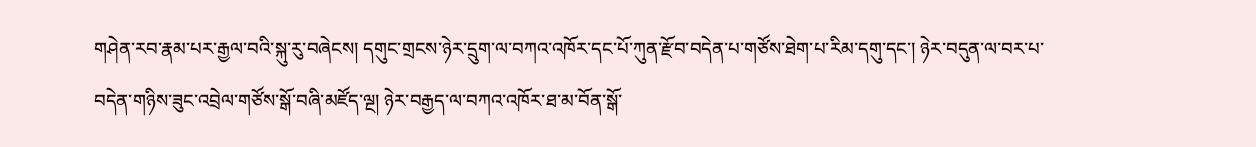གཤེན་རབ་རྣམ་པར་རྒྱལ་བའི་སྐུ་རུ་བཞེངས། དགུང་གྲངས་ཉེར་དྲུག་ལ་བཀའ་འཁོར་དང་པོ་ཀུན་རྫོབ་བདེན་པ་གཙོས་ཐེག་པ་རིམ་དགུ་དང་། ཉེར་བདུན་ལ་བར་པ་བདེན་གཉིས་ཟུང་འབྲེལ་གཙོས་སྒོ་བཞི་མཛོད་ལྔ། ཉེར་བརྒྱད་ལ་བཀའ་འཁོར་ཐ་མ་བོན་སྒོ་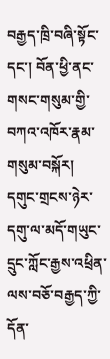བརྒྱད་ཁྲི་བཞི་སྟོང་དང་། བོན་ཕྱི་ནང་གསང་གསུམ་གྱི་བཀའ་འཁོར་རྣམ་གསུམ་བསྐོར། དགུང་གྲངས་ཉེར་དགུ་ལ་མདོ་གཡུང་དྲུང་ཀློང་རྒྱས་འཕྲིན་ལས་བཅོ་བརྒྱད་ཀྱི་དོན་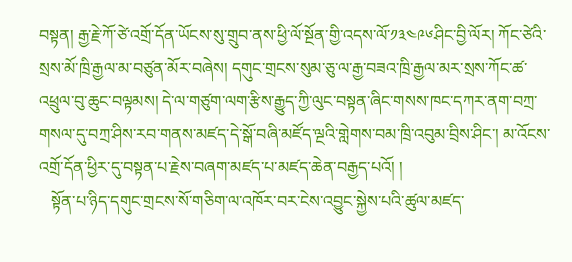བསྟན། རྒྱ་རྗེ་ཀོ་ཙེ་འགྲོ་དོན་ཡོངས་སུ་གྲུབ་ནས་ཕྱི་ལོ་སྔོན་གྱི་འདས་ལོ་༡༣༤༩༦ཤིང་བྱི་ལོར། ཀོང་ཙེའི་སྲས་མོ་ཁྲི་རྒྱལ་མ་བཙུན་མོར་བཞེས། དགུང་གྲངས་སུམ་ཅུ་ལ་རྒྱ་བཟའ་ཁྲི་རྒྱལ་མར་སྲས་ཀོང་ཚ་འཕྲུལ་བུ་ཆུང་བལྟམས། དེ་ལ་གཙུག་ལག་རྩིས་རྒྱུད་ཀྱི་ལུང་བསྟན་ཞིང་གསས་ཁང་དཀར་ནག་བཀྲ་གསལ་དུ་བཀྲ་ཤིས་རབ་གནས་མཛད་དེ་སྒོ་བཞི་མཛོད་ལྔའི་གླེགས་བམ་ཁྲི་འབུམ་བྲིས་ཤིང་། མ་འོངས་འགྲོ་དོན་ཕྱིར་དུ་བསྟན་པ་རྗེས་བཞག་མཛད་པ་མཛད་ཆེན་བརྒྱད་པའོ། །
   སྟོན་པ་ཉིད་དགུང་གྲངས་སོ་གཅིག་ལ་འཁོར་བར་ངེས་འབྱུང་སྐྱེས་པའི་ཚུལ་མཛད་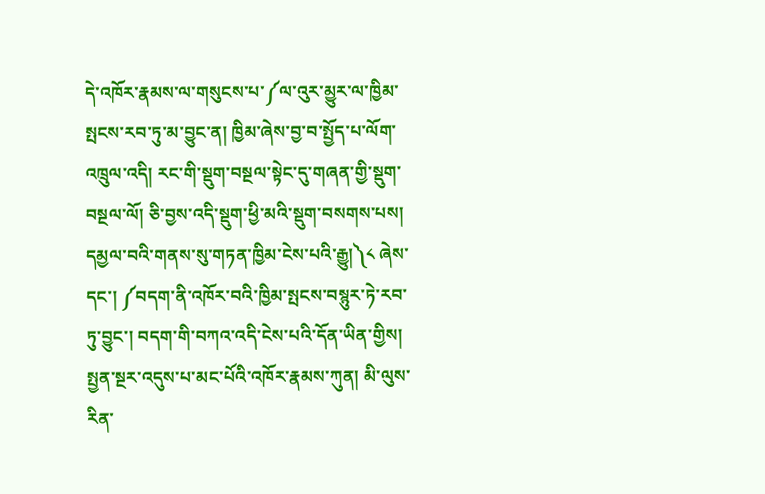དེ་འཁོར་རྣམས་ལ་གསུངས་པ་༼ལ་འུར་མྱུར་ལ་ཁྱིམ་སྤངས་རབ་ཏུ་མ་བྱུང་ན། ཁྱིམ་ཞེས་བྱ་བ་སྤྱོད་པ་ལོག་འཁྲུལ་འདི། རང་གི་སྡུག་བསྔལ་སྟེང་དུ་གཞན་གྱི་སྡུག་བསྔལ་ལོ། ཅི་བྱས་འདི་སྡུག་ཕྱི་མའི་སྡུག་བསགས་པས། དམྱལ་བའི་གནས་སུ་གཏན་ཁྱིམ་ངེས་པའི་རྒྱུ།༽༨ ཞེས་དང་། ༼བདག་ནི་འཁོར་བའི་ཁྱིམ་སྤངས་བསྙུར་ཏེ་རབ་ཏུ་བྱུང་། བདག་གི་བཀའ་འདི་ངེས་པའི་དོན་ཡིན་གྱིས། སྤྱན་སྔར་འདུས་པ་མང་པོའི་འཁོར་རྣམས་ཀུན། མི་ལུས་རིན་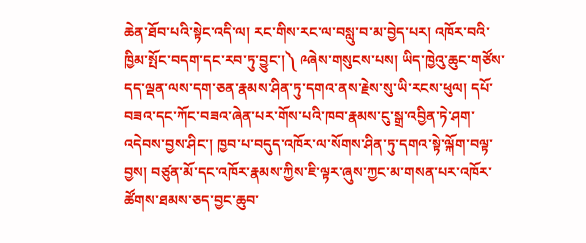ཆེན་ཐོབ་པའི་སྟེང་འདི་ལ། རང་གིས་རང་ལ་བསླུ་བ་མ་བྱེད་པར། འཁོར་བའི་ཁྱིམ་སྤོང་བདག་དང་རབ་ཏུ་བྱུང་།༽ ༩ཞེས་གསུངས་པས། ཡིད་ཁྱེའུ་ཆུང་གཙོས་དད་ལྡན་ལས་དག་ཅན་རྣམས་ཤིན་ཏུ་དགའ་ནས་རྗེས་སུ་ཡི་རངས་ཕུལ། དཔོ་བཟའ་དང་ཀོང་བཟའ་ཞེན་པར་གོས་པའི་ཁབ་རྣམས་ངུ་སྒྲ་འབྱིན་ཏེ་ཤག་འདེབས་བྱས་ཤིང་། ཁྱབ་པ་བདུད་འཁོར་ལ་སོགས་ཤིན་ཏུ་དགའ་སྟེ་ལྐོག་བལྟ་བྱས། བཙུན་མོ་དང་འཁོར་རྣམས་ཀྱིས་ཇི་ལྟར་ཞུས་ཀྱང་མ་གསན་པར་འཁོར་ཚོགས་ཐམས་ཅད་བྱང་ཆུབ་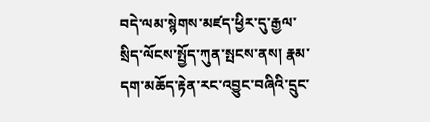བདེ་ལམ་སྙེགས་མཛད་ཕྱིར་དུ་རྒྱལ་སྲིད་ལོངས་སྤྱོད་ཀུན་སྤངས་ནས། རྣམ་དག་མཆོད་རྟེན་རང་འབྱུང་བཞིའི་དྲུང་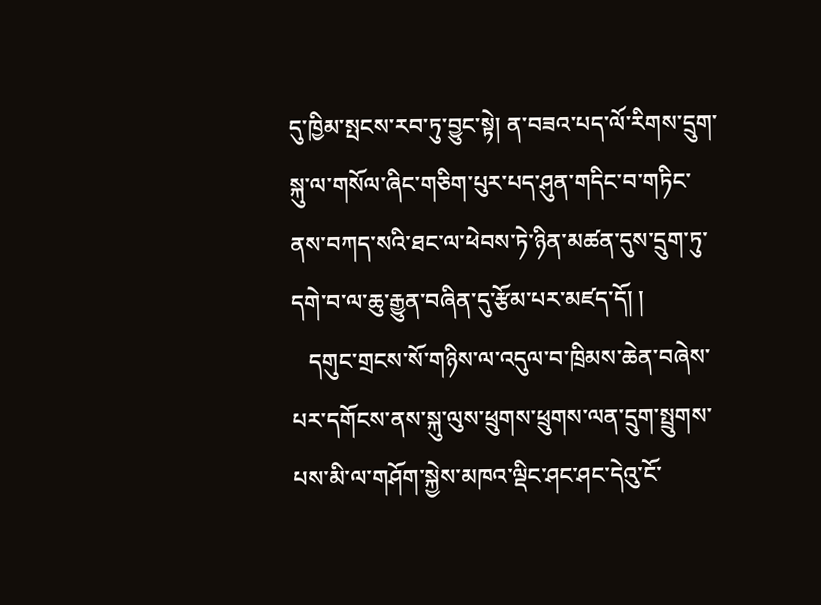དུ་ཁྱིམ་སྤངས་རབ་ཏུ་བྱུང་སྟེ། ན་བཟའ་པད་ལོ་རིགས་དྲུག་སྐུ་ལ་གསོལ་ཞིང་གཅིག་པུར་པད་ཤུན་གདིང་བ་གཏིང་ནས་བཀད་སའི་ཐང་ལ་ཕེབས་ཏེ་ཉིན་མཚན་དུས་དྲུག་ཏུ་དགེ་བ་ལ་ཆུ་རྒྱུན་བཞིན་དུ་རྩོམ་པར་མཛད་དོ། །
   དགུང་གྲངས་སོ་གཉིས་ལ་འདུལ་བ་ཁྲིམས་ཆེན་བཞེས་པར་དགོངས་ནས་སྐུ་ལུས་ཕྲུགས་ཕྲུགས་ལན་དྲུག་སྤྲུགས་པས་མི་ལ་གཤོག་སྐྱེས་མཁའ་ལྡིང་ཤང་ཤང་དེའུ་ངོ་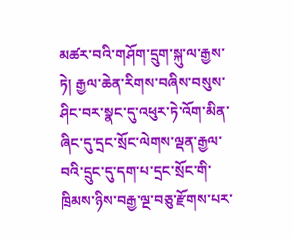མཚར་བའི་གཤོག་དྲུག་སྐུ་ལ་རྒྱས་ཏེ། རྒྱལ་ཆེན་རིགས་བཞིས་བསུས་ཤིང་བར་སྣང་དུ་འཕུར་ཏེ་འོག་མིན་ཞིང་དུ་དྲང་སྲོང་ལེགས་ལྡན་རྒྱལ་བའི་དྲུང་དུ་དག་པ་དྲང་སྲོང་གི་ཁྲིམས་ཉིས་བརྒྱ་ལྔ་བཅུ་རྫོགས་པར་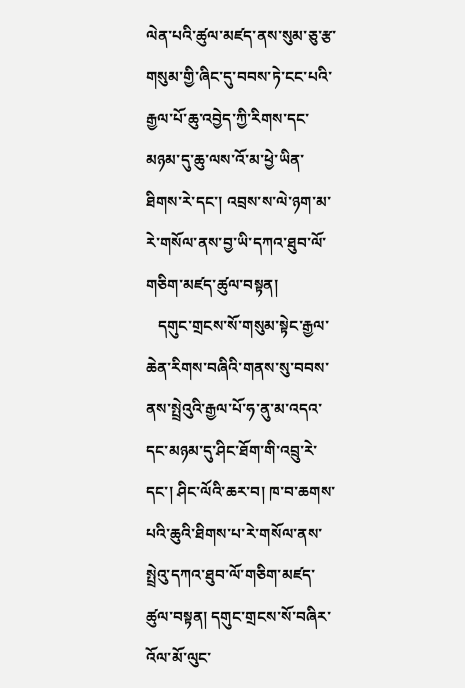ལེན་པའི་ཚུལ་མཛད་ནས་སུམ་ཅུ་རྩ་གསུམ་གྱི་ཞིང་དུ་བབས་ཏེ་ངང་པའི་རྒྱལ་པོ་ཆུ་འབྱེད་ཀྱི་རིགས་དང་མཉམ་དུ་ཆུ་ལས་འོ་མ་ཕྱེ་ཡིན་ཐིགས་རེ་དང་། འབྲས་ས་ལེ་ཉག་མ་རེ་གསོལ་ནས་བྱ་ཡི་དཀའ་ཐུབ་ལོ་གཅིག་མཛད་ཚུལ་བསྟན།
   དགུང་གྲངས་སོ་གསུམ་སྟེང་རྒྱལ་ཆེན་རིགས་བཞིའི་གནས་སུ་བབས་ནས་སྤྲེའུའི་རྒྱལ་པོ་ཧ་ནུ་མ་འདའ་དང་མཉམ་དུ་ཤིང་ཐོག་གི་འབྲུ་རེ་དང་། ཤིང་ལོའི་ཆར་བ། ཁ་བ་ཆགས་པའི་ཆུའི་ཐིགས་པ་རེ་གསོལ་ནས་སྤྲེའུ་དཀའ་ཐུབ་ལོ་གཅིག་མཛད་ཚུལ་བསྟན། དགུང་གྲངས་སོ་བཞིར་འོལ་མོ་ལུང་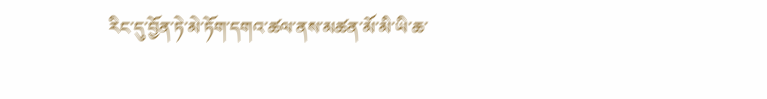རིང་དུ་བྱོན་ཏེ་མེ་ཏོག་དགའ་ཚལ་ནས་མཚན་མོ་མི་ཡི་ཆ་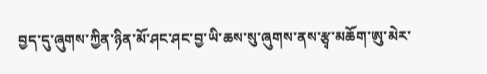བྱད་དུ་ཞུགས་ཀྱིན་ཉིན་མོ་ཤང་ཤང་བྱ་ཡི་ཆས་སུ་ཞུགས་ནས་རྩྭ་མཆོག་ཨུ་མེར་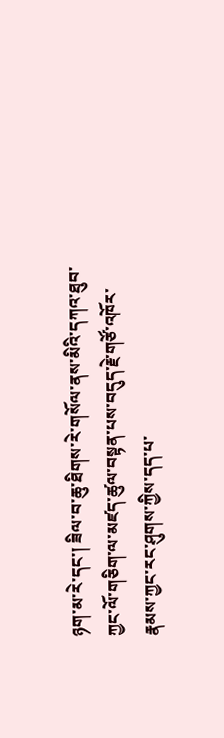ཉག་མ་རེ་དང་། ཟིལ་བ་ཆུ་ཐིགས་རེ་གསོལ་ནས་མིའི་དཀའ་ཐུབ་ཀྱང་ལོ་གཅིག་ལ་མཛད་ཚུལ་བསྟན་པས་བདུད་རྗེ་གཙོ་འཁོར་རྣམས་ཀྱང་རང་ཤུགས་ཀྱིས་དད་པ་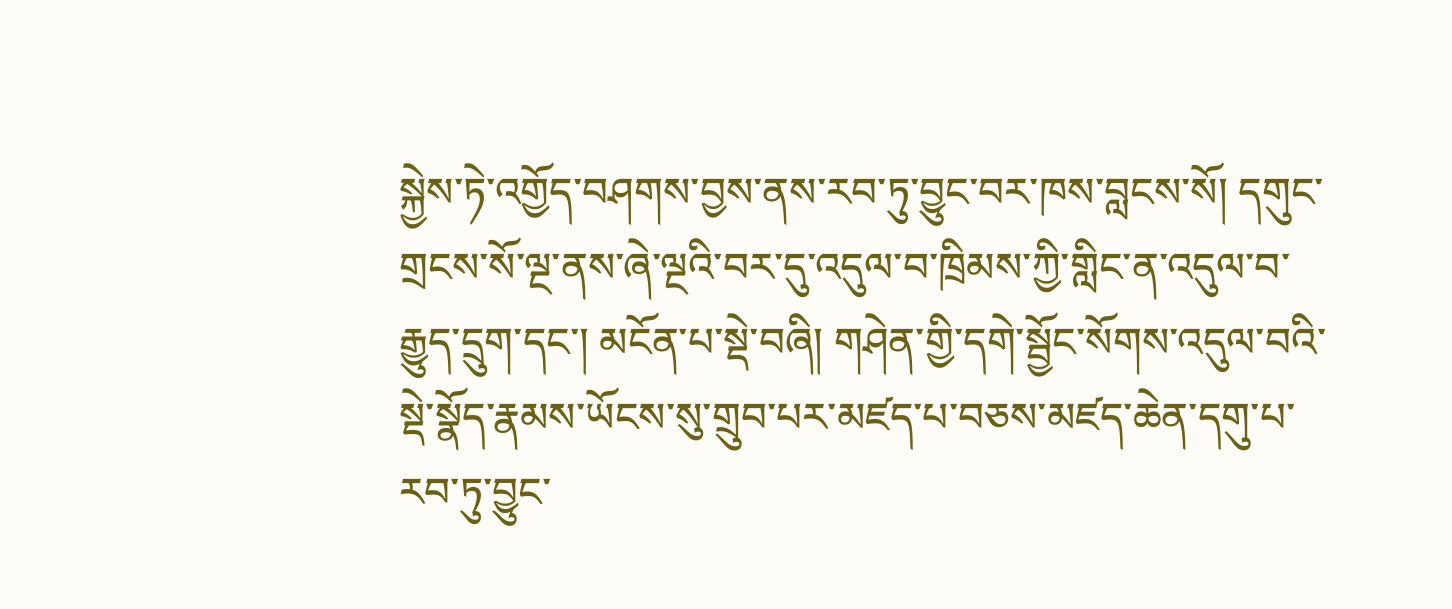སྐྱེས་ཏེ་འགྱོད་བཤགས་བྱས་ནས་རབ་ཏུ་བྱུང་བར་ཁས་བླངས་སོ། དགུང་གྲངས་སོ་ལྔ་ནས་ཞེ་ལྔའི་བར་དུ་འདུལ་བ་ཁྲིམས་ཀྱི་གླིང་ན་འདུལ་བ་རྒྱུད་དྲུག་དང་། མངོན་པ་སྡེ་བཞི། གཤེན་གྱི་དགེ་སྦྱོང་སོགས་འདུལ་བའི་སྡེ་སྣོད་རྣམས་ཡོངས་སུ་གྲུབ་པར་མཛད་པ་བཅས་མཛད་ཆེན་དགུ་པ་རབ་ཏུ་བྱུང་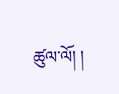ཚུལ་ལོ། །